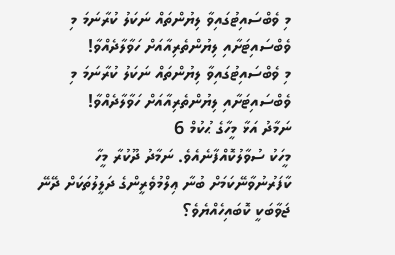މި ވެބްސައިޓުގައިވާ ލިޔުންތައް ނަކަލު ކުރާނަމަ މި ވެބްސައިޓަށާއި ލިޔުންތެރިއާއަށް ހަވާލާދެއްވާ!
މި ވެބްސައިޓުގައިވާ ލިޔުންތައް ނަކަލު ކުރާނަމަ މި ވެބްސައިޓަށާއި ލިޔުންތެރިއާއަށް ހަވާލާދެއްވާ!
ނަމާދު އަޅާ މީހާގެ ޙުކުމް 6
މީހަކު ސުވާލުކޮއްފާނެއެވެ. ނަމާދު ދޫކުރާ މީހާ ކާފަރުނުވާނޭކަމަށް ބުނާ ޢިލްމުވެރީންގެ ދަލީލުތަކަށް ދޭނޭ ޖަވާބަކީ ކޮބައިހެއްޔެވެ؟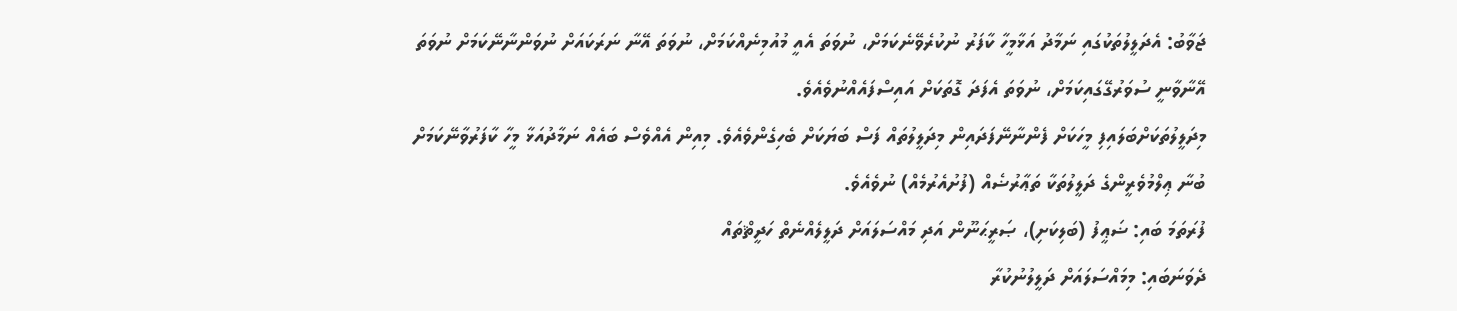ޖަވާބު: އެދަލީލުތަކުގައި ނަމާދު އަޅާމީހާ ކާފަރު ނުކުރެވޭނެކަމަށް، ނުވަތަ އެއީ މުއުމިނެއްކަމަށް، ނުވަތަ އޭނާ ނަރަކައަށް ނުވަންނާނޭކަމަށް ނުވަތަ އޭނާވާނީ ސުވަރުގޭގައިކަމަށް، ނުވަތަ އެފަދަ ގޮތަކަށް އައިސްފައެއްނުވެއެވެ.
މިދަލީލުތަކަށްބަލައިފި މީހަކަށް ފެންނާނޭފަދައިން މިދަލީލުތައް ފަސް ބަޔަކަށް ބެހިގެންވެއެވެ. މިއިން އެއްވެސް ބައެއް ނަމާދުއަޅާ މީހާ ކާފަރުވާނޭކަމަށް ބުނާ ޢިލްމުވެރީންގެ ދަލީލުތަކާ ތަޢާރުޟެއް (ފުށުއެރުމެއް) ނުވެއެވެ.
ފުރަތަމަ ބައި: ޟަޢީފު (ބަލިކަށި)، ޞަރީޙަނޫން އަދި މައްސަލައަށް ދަލީލެއްނެތް ހަދީޘްތައް
ދެވަނަބައި: މިމައްސަލައަށް ދަލީލުނުކުރާ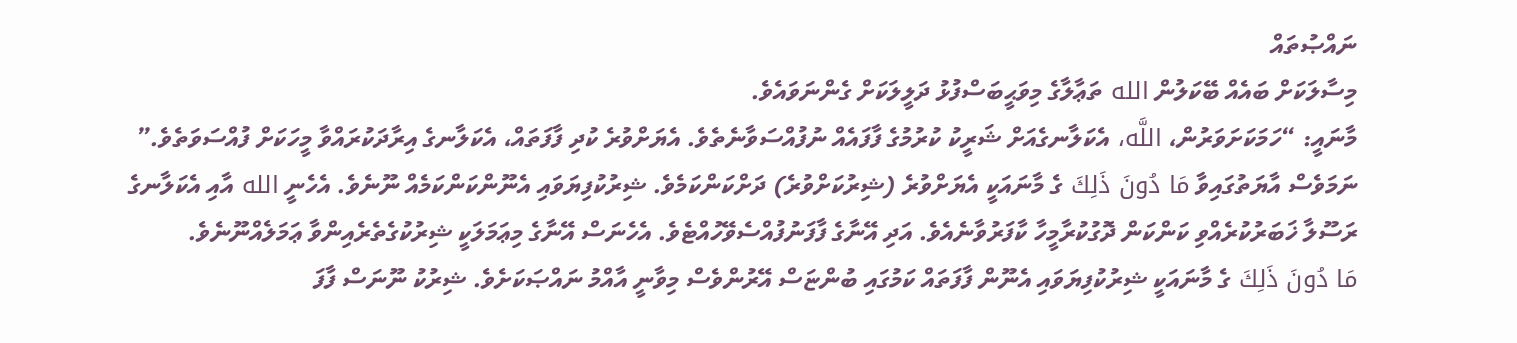ނައްޞުތައް
މިސާލަކަށް ބައެއް ބޭކަލުން الله ތަޢާލާގެ މިވަޙީބަސްފުޅު ދަލީލަކަށް ގެންނަވައެވެ.
މާނައީ: “ހަމަކަށަވަރުން، اللَّه، އެކަލާނގެއަށް ޝަރީކު ކުރުމުގެ ފާފައެއް ނުފުއްސަވާނެތެވެ. އެޔަށްވުރެ ކުދި ފާފަތައް، އެކަލާނގެ އިރާދަކުރައްވާ މީހަކަށް ފުއްސަވަތެވެ.”
ނަމަވެސް އާޔަތުގައިވާ مَا دُونَ ذَلِكَ ގެ މާނައަކީ އެޔަށްވުރެ (ޝިރުކަށްވުރެ) ދަށްކަންކަމެވެ. ޝިރުކުފިޔަވައި އެނޫންކަންކަމެއް ނޫނެވެ. އެހެނީ الله އާއި އެކަލާނގެ ރަސޫލާ ޚަބަރުކުރެއްވި ކަންކަން ދޮގުކުރާމީހާ ކާފަރުވާނެއެވެ. އަދި އޭނާގެ ފާފަނުފުއްސެވޭހުއްޓެވެ. އެހެނަސް އޭނާގެ މިޢަމަލަކީ ޝިރުކުގެތެރެއިންވާ ޢަމަލެއްނޫނެވެ.
مَا دُونَ ذَلِكَ ގެ މާނައަކީ ޝިރުކުފިޔަވައި އެނޫން ފާފަތައް ކަމުގައި ބުންޏަސް އޭރުންވެސް މިވާނީ އާއްމު ނައްޞަކަށެވެ. ޝިރުކު ނޫނަސް ފާފަ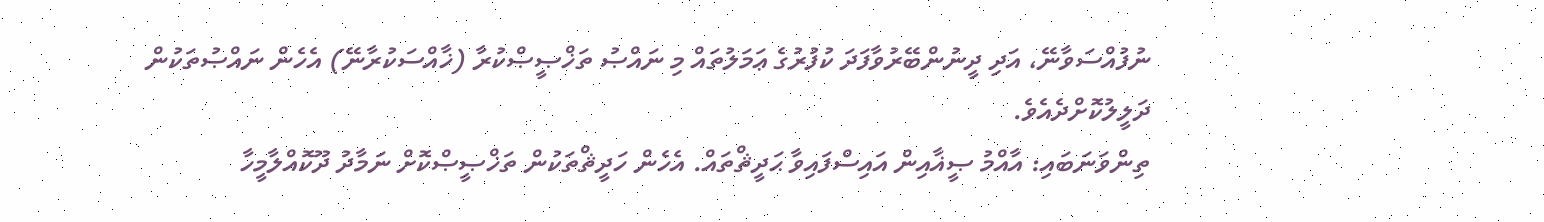ނުފުއްސަވާނޭ، އަދި ދީނުންބޭރުވާފަދަ ކުފުރުގެ ޢަމަލުތައް މި ނައްޞު ތަޚްޞީޞްކުރާ (ޚާއްސަކުރާނޭ) އެހެން ނައްޞުތަކުން ދަލީލުކޮށްދެއެވެ.
ތިންވަނަބައި: އާއްމު ޞީޣާއިން އައިސްފައިވާ ޙަދީޘްތައް. އެހެން ހަދީޘްތަކުން ތަޚްޞީޞްކޮށް ނަމާދު ދޫކޮއްލާމީހާ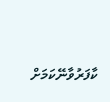ކާފަރުވާނޭކަމަށް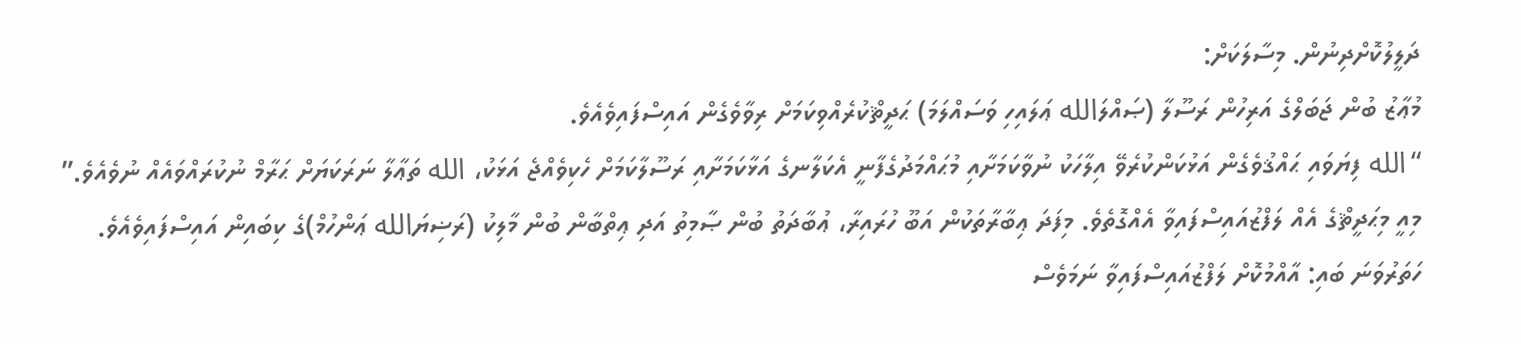ދަލީލުކޮށްދިނުން. މިސާލަކަށް:
މުޢާޒު ބުން ޖަބަލްގެ އަރިހުން ރަސޫލާ (ޞައްލަالله ޢަލައިހި ވަސައްލަމަ) ޙަދީޘްކުރެއްވިކަމަށް ރިވާވެގެން އައިސްފައިވެއެވެ.
“الله ފިޔަވައި ޙައްޤުވެގެން އަޅުކަންކުރެވޭ އިލާހަކު ނުވާކަމަށާއި މުޙައްމަދުގެފާނީ އެކަލާނގެ އަޅާކަމަށާއި ރަސޫލާކަމަށް ހެކިވެއްޖެ އަޅަކު، الله ތަޢާލާ ނަރަކަޔަށް ޙަރާމް ނުކުރައްވައެއް ނުވެއެވެ.”
މިއީ މިޙަދީޘްގެ އެއް ލަފްޒުއައިސްފައިވާ އެއްގޮތެވެ. މިފަދަ ޢިބާރާތަކުން އަބޫ ހުރައިރާ، ޢުބާދަތު ބުން ޞާމިތު އަދި ޢިތްބާން ބުން މާލިކު (ރަޟިޔަالله ޢަންހުމް)ގެ ކިބައިން އައިސްފައިވެއެވެ.
ހަތަރުވަނަ ބައި: އާއްމުކޮށް ލަފްޒުއައިސްފައިވާ ނަމަވެސް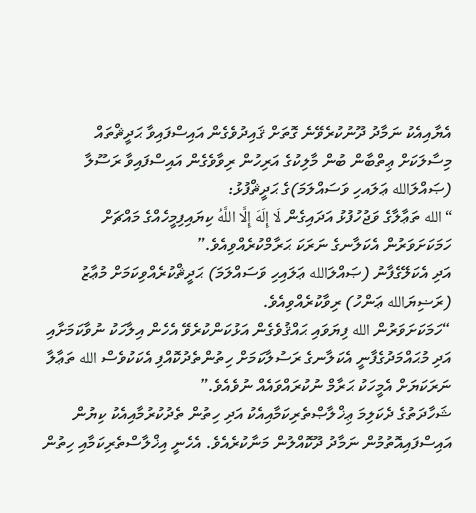އެޔާއިއެކު ނަމާދު ދޫނުކުރެވޭނެ ގޮތަށް ޤައިދުވެގެން އައިސްފައިވާ ޙަދީޘްތައް
މިސާލަކަށް ޢިތްބާން ބުން މާލިކުގެ އަރިހުން ރިވާވެގެން އައިސްފައިވާ ރަސޫލާ (ޞައްލަالله ޢަލައހި ވަސައްލަމަ)ގެ ޙަދީޘްފުޅު:
“الله ތަޢާލާގެ ވަޖުހުފުޅު އަދައިގެން لَا إِلَهَ إِلَّا اللَّهُ ކިޔައިފިމީހެއްގެ މައްޗަށް ހަމަކަށަވަރުން އެކަލާނގެ ނަރަކަ ޙަރާމްކުރެއްވިއެވެ.”
އަދި އެކަލޭގެފާނު (ޞައްލަالله ޢަލައިހި ވަސައްލަމަ) ޙަދީޘްކުރެއްވިކަމަށް މުޢާޒު (ރަޟިޔަالله ޢަންހު) ރިވާކުރެއްވިއެވެ.
“ހަމަކަށަވަރުން الله ފިޔަވައި ޙައްޤުވެގެން އަޅުކަންކުރެވޭ އެހެން އިލާހަކު ނުވާކަމަށާއި އަދި މުޙައްމަދުގެފާނީ އެކަލާނގެ ރަސުލާކަމަށް ހިތުންތެދުކޮއްފި އެކަކުވެސް الله ތަޢާލާ ނަރަކަޔަށް އެމީހަކު ޙަރާމް ނުކުރައްވައެއް ނުވެއެވެ.”
ޝަހާދަތުގެ ދެކަލިމަ ޢިޚްލާޞްތެރިކަމާއިއެކު އަދި ހިތުން ތެދުކުރުމާއިއެކު ކިޔުން އައިސްފައިއޮތުމުން ނަމާދު ދޫކޮއްލުން މަނާކުރެއެވެ. އެހެނީ އިޚްލާސްތެރިކަމާއި ހިތުން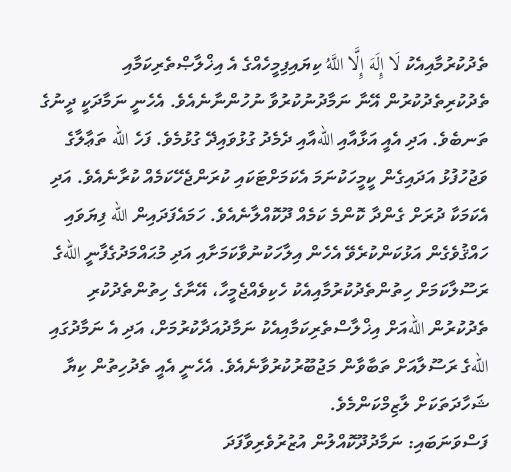ތެދުކުރުމާއިއެކު لَا إِلَهَ إِلَّا اللَّهُ ކިޔައިފިމީހެއްގެ އެ އިޚްލާޞްތެރިކަމާއި ތެދުކުރިތެދުކުރުން އޭނާ ނަމާދުނުކުރުވާ ނުހުންނާނެއެވެ. އެހެނީ ނަމާދަކީ ދީނުގެ ތަނބެވެ. އަދި އެއީ އަޅާއާއި اللهއާއި ދެމެދު ގުޅުވައިދޭ ގުޅުމެވެ. ފަހެ الله ތަޢާލާގެ ވަޖުހުފުޅު އަދައިގެން ކީމީހަކުނަމަ އެކަމަށްޓަކައި ކުރަންޖެހޭކަމެއް ކުރާނެއެވެ. އަދި އެކަމަކާ ދުރަށް ގެންދާ ކޮންމެ ކަމެއް ދޫކޮއްލާނެއެވެ. ހަމައެފަދައިން الله ފިޔަވައި ހައްޤުވެގެން އަޅުކަންކުރެވޭ އެހެން އިލާހަކުނުވާކަމަށާއި އަދި މުޙައްމަދުގެފާނީ اللهގެ ރަސޫލާކަމަށް ހިތުންތެދުކުރުމާއިއެކު ހެކިވެއްޖެމީހާ، އޭނާގެ ހިތުންތެދުކުރި ތެދުކުރުން اللهއަށް އިޚްލާސްތެރިކަމާއިއެކު ނަމާދުއަދާކުރުމަށް، އަދި އެ ނަމާދުގައި اللهގެ ރަސޫލާއަށް ތަބާވާން މަޖުބޫރުކުރުވާނެއެވެ. އެހެނީ އެއީ ތެދުހިތުން ކިޔާ ޝަހާދަތަކަށް ލާޒިމްކަންމެވެ.
ފަސްވަނަބައި: ނަމާދުދޫކޮއްލުން އުޒުރުވެރިވާފަދަ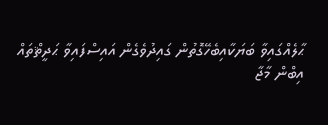ޙާލެއްގައިވާ ބަޔަކާއިބެހޭގޮތުން ގައިދުވެގެން އައިސްފައިވާ ޙަދީޘްތައް
އިބްން މާޖާ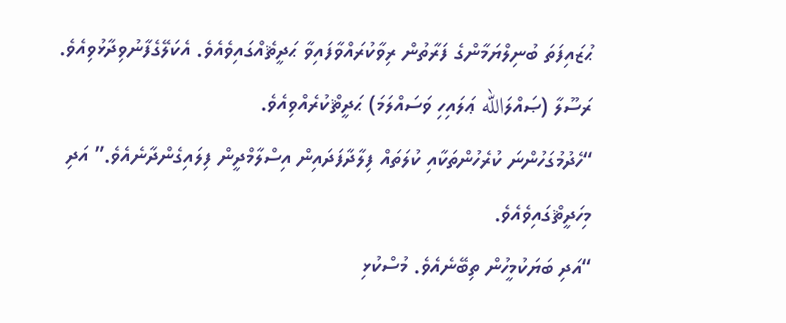ޙުޒައިފަތަ ބުނިލްޔަމާންގެ ފަރާތުން ރިވާކުރައްވާފައިވާ ޙަދީޘެއްގައިވެއެވެ. އެކަލޭގެފާނުވިދާޅުވިއެވެ. ރަސޫލާ (ޞައްލަالله ޢަލައިހި ވަސައްލަމަ) ޙަދީޘްކުރެއްވިއެވެ.
“ހެދުމުގަހުންނަ ކުރެހުންތަކާއި ކުލަތައް ފިލާދާފަދައިން އިސްލާމްދީން ފިލައިގެންދާނެއެވެ.” އަދި މިހަދީޘްގައިވެއެވެ.
“އަދި ބަޔަކުމީހުން ތިބޭނެއެވެ. މުސްކުޅި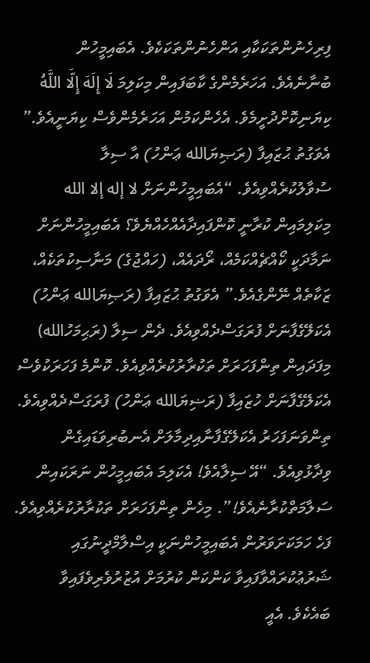ފިރިހެނުންތަކަކާއި އަންހެނުންތަކަކެވެ. އެބައިމީހުން ބުނާނެއެވެ. އަހަރެމެންގެ ކާބަފައިން މިކަލިމަ لَا إِلَهَ إِلَّا اللَّهُ ކިޔަނިކޮށްދުށީމެވެ. އެހެންކަމުން އަހަރެމެންވެސް ކިޔަނީއެވެ.”
އެވަގުތު ޙުޒައިފާ (ރަޞިޔަالله ޢަންހު) އާ ސިލާ ސުވާލުކުރެއްވިއެވެ. “އެބައިމީހުންނަށް لا إله إلا الله މިކަލިމައިން ކުރާނީ ކޮންފައިދާއެއްހެއްޔެވެ؟ އެބައިމީހުންނަށް ނަމާދަކީ ކޯއްޗެއްކަމެއް، ރޯދައެއް، (ހައްޖުގެ) މަނާސިކުތަކެއް، ޒަކާތެއް ނޭންގެއެވެ.” އެވަގުތު ޙުޒައިފާ (ރަޞިޔަالله ޢަންހު) އެކަލޭގެފާނަށް ފުރަގަސްދެއްވިއެވެ. ދެން ސިލާ (ރަޙިމަހުالله) މިފަދައިން ތިންފަހަރަށް ތަކުރާރުކުރެއްވިއެވެ. ކޮންމެ ފަހަރަކުވެސް އެކަލޭގެފާނަށް ހުޒައިފާ (ރަޟިޔަالله ޢަންހު) ފުރަގަސްދެއްވިއެވެ. ތިންވަނަފަހަރު އެކަލޭގެފާނާއިދިމާލަށް އެނބުރިވަޑައިގެން ވިދާޅުވިއެވެ. “އޭ ސިލާއެވެ! އެކަލިމަ އެބައިމީހުން ނަރަކައިން ސަލާމަތްކުރާނެއެވެ!”. މިހެން ތިންފަހަރަށް ތަކުރާރުކުރެއްވިއެވެ.
ފަހެ ހަމަކަށަވަރުން އެބައިމީހުންނަކީ އިސްލާމްދީނުގައި ޝަރުޢުކުރައްވާފައިވާ ކަންކަން ކުރުމަށް އުޒުރުވެރިވެފައިވާ ބައެކެވެ. އެއީ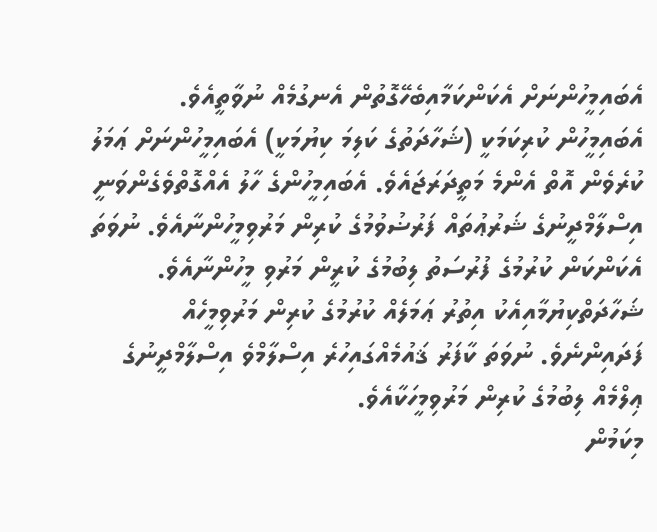އެބައިމީހުންނަށް އެކަންކަމާއިބެހޭގޮތުން އެނގުމެއް ނުވާތީއެވެ. އެބައިމީހުން ކުރިކަމަކީ (ޝަހާދަތުގެ ކަލިމަ ކިޔުމަކީ) އެބައިމީހުންނަށް ޢަމަލު ކުރެވެން އޮތް އެންމެ މަތީދަރަޖައެވެ. އެބައިމީހުންގެ ހާލު އެއްގޮތްވެގެންވަނީ އިސްލާމްދީނުގެ ޝަރުޢުތައް ފަރުޟުވުމުގެ ކުރިން މަރުވިމީހުންނާއެވެ. ނުވަތަ އެކަންކަން ކުރުމުގެ ފުރުސަތު ލިބުމުގެ ކުރީން މަރުވި މީހުންނާއެވެ. ޝަހާދަތްކިޔުމާއިއެކު އިތުރު ޢަމަލެއް ކުރުމުގެ ކުރިން މަރުވިމީހެއް ފަދައިންނެވެ. ނުވަތަ ކާފަރު ޤައުމެއްގައިހުރެ އިސްލާމްވެ އިސްލާމްދީނުގެ ޢިލްމެއް ލިބުމުގެ ކުރިން މަރުވިމީހަކާއެވެ.
މިކަމުން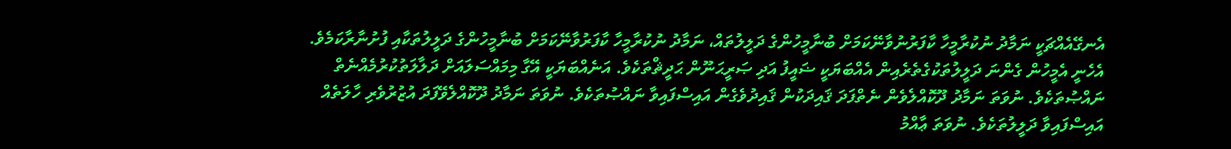އެނގޭއެއްޗަކީ ނަމާދު ނުކުރާމީހާ ކާފަރުނުވާނޭކަމަށް ބުނާމީހުންގެ ދަލީލުތައް، ނަމާދު ނުކުރާމީހާ ކާފަރުވާނޭކަމަށް ބުނާމީހުންގެ ދަލީލުތަކާއި ފުށުނާރާކަމެވެ. އެހެނީ އެމީހުން ގެންނަ ދަލީލުތަކުގެތެރެއިން އެއްބަޔަކީ ޟައީފު އަދި ޞަރީޙަނޫން ޙަދީޘްތަކެވެ. އަނެއްބަޔަކީ އޭގާ މިމައްސަލައަށް ދަލާލަތުކުރުމެއްނެތް ނައްޞުތަކެވެ. ނުވަތަ ނަމާދު ދޫކޮއްލެވެން ނެތްފަދަ ޤައިދަކުން ޤައިދުވެގެން އައިސްފައިވާ ނައްޞުތަކެވެ. ނުވަތަ ނަމާދު ދޫކޮއްލެވޭފަދަ އުޒުރުވެރި ހާލަތެއް އައިސްފައިވާ ދަލީލުތަކެވެ. ނުވަތަ ޢާއްމު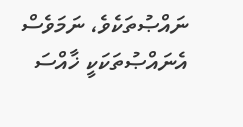ނައްޞުތަކެވެ، ނަމަވެސް އެނައްޞުތަކަކީ ޚާއްސަ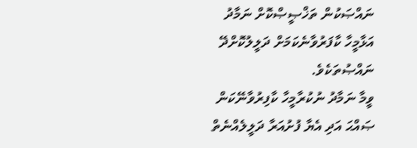ނައްޞަކުން ތަޚްޞީޞްކޮށް ނަމާދު އަޅާމީހާ ކާފަރުވާނެކަމަށް ދަލީލުކޮށްދޭ ނައްޞުތަކެވެ.
ވީމާ ނަމާދު ނުކުރާމީހާ ކާފިރުވާނޭކަން ޞައްޙަ އަދި އެޔާ ފުށުއަރާ ދަލީލެއްނެތް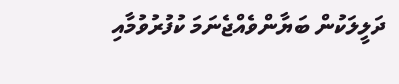ދަލީލަކުން ބަޔާންވެއްޖެނަމަ ކުފުރުވުމާއި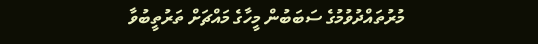މުރުތައްދުވުމުގެ ސަބަބުން މީހާގެ މައްޗަށް ތަރުތީބުވާ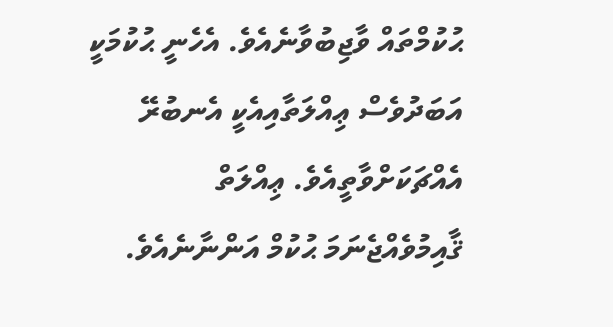ޙުކުމްތައް ވާޖިބުވާނެއެވެ. އެހެނީ ޙުކުމަކީ އަބަދުވެސް ޢިއްލަތާއިއެކީ އެނބުރޭ އެއްޗަކަށްވާތީއެވެ. ޢިއްލަތް ޤާއިމުވެއްޖެނަމަ ޙުކުމް އަންނާނެއެވެ.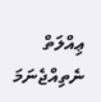ޢިއްލަތް ނެތިއްޖެނަމަ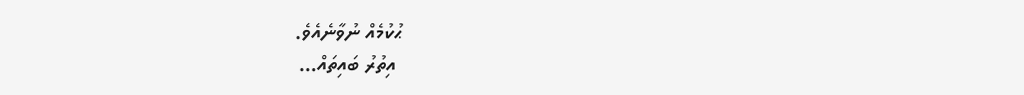ޙުކުމެއް ނުވާނެއެވެ.
 އިތުރު ބައިތައް…